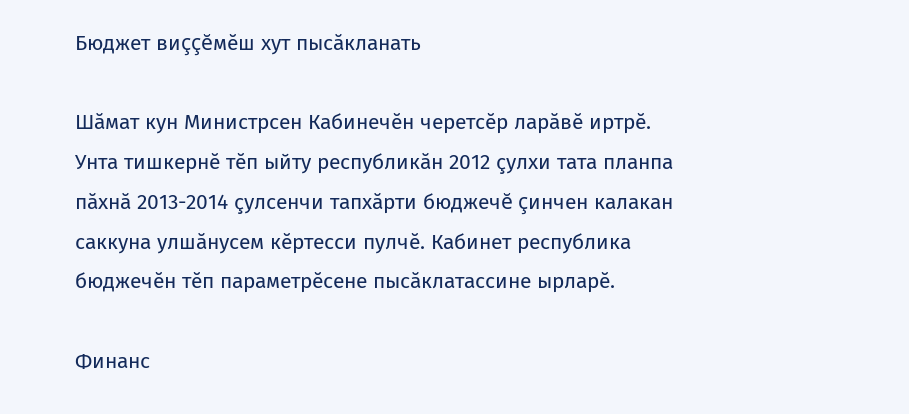Бюджет виççĕмĕш хут пысăкланать

Шăмат кун Министрсен Кабинечĕн черетсĕр ларăвĕ иртрĕ. Унта тишкернĕ тĕп ыйту республикăн 2012 çулхи тата планпа пăхнă 2013-2014 çулсенчи тапхăрти бюджечĕ çинчен калакан саккуна улшăнусем кĕртесси пулчĕ. Кабинет республика бюджечĕн тĕп параметрĕсене пысăклатассине ырларĕ.

Финанс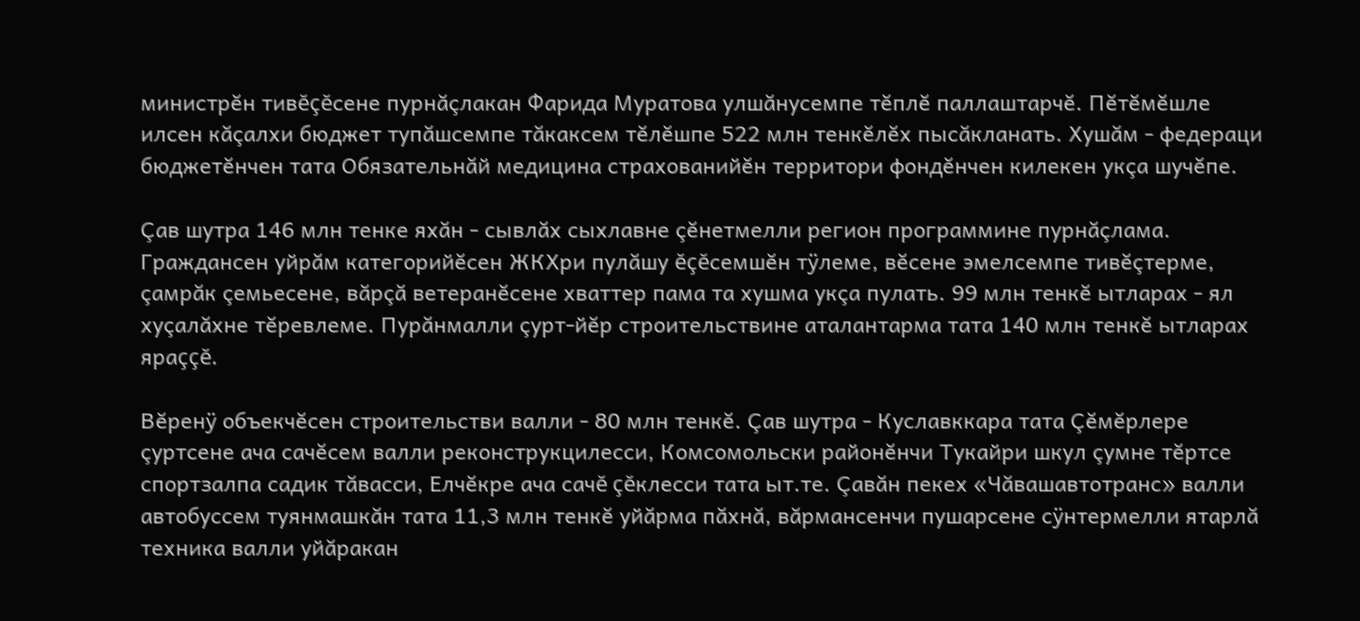министрĕн тивĕçĕсене пурнăçлакан Фарида Муратова улшăнусемпе тĕплĕ паллаштарчĕ. Пĕтĕмĕшле илсен кăçалхи бюджет тупăшсемпе тăкаксем тĕлĕшпе 522 млн тенкĕлĕх пысăкланать. Хушăм - федераци бюджетĕнчен тата Обязательнăй медицина страхованийĕн территори фондĕнчен килекен укçа шучĕпе.

Çав шутра 146 млн тенке яхăн - сывлăх сыхлавне çĕнетмелли регион программине пурнăçлама. Граждансен уйрăм категорийĕсен ЖКХри пулăшу ĕçĕсемшĕн тÿлеме, вĕсене эмелсемпе тивĕçтерме, çамрăк çемьесене, вăрçă ветеранĕсене хваттер пама та хушма укçа пулать. 99 млн тенкĕ ытларах - ял хуçалăхне тĕревлеме. Пурăнмалли çурт-йĕр строительствине аталантарма тата 140 млн тенкĕ ытларах яраççĕ.

Вĕренÿ объекчĕсен строительстви валли - 80 млн тенкĕ. Çав шутра - Куславккара тата Çĕмĕрлере çуртсене ача сачĕсем валли реконструкцилесси, Комсомольски районĕнчи Тукайри шкул çумне тĕртсе спортзалпа садик тăвасси, Елчĕкре ача сачĕ çĕклесси тата ыт.те. Çавăн пекех «Чăвашавтотранс» валли автобуссем туянмашкăн тата 11,3 млн тенкĕ уйăрма пăхнă, вăрмансенчи пушарсене сÿнтермелли ятарлă техника валли уйăракан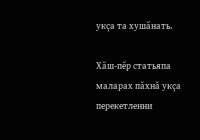укçа та хушăнать.

Хăш-пĕр статьяпа маларах пăхнă укçа перекетленни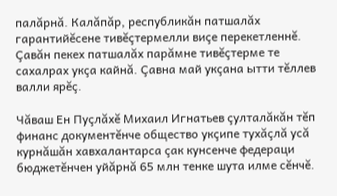палăрнă. Калăпăр, республикăн патшалăх гарантийĕсене тивĕçтермелли виçе перекетленнĕ. Çавăн пекех патшалăх парăмне тивĕçтерме те сахалрах укçа кайнă. Çавна май укçана ытти тĕллев валли ярĕç.

Чăваш Ен Пуçлăхĕ Михаил Игнатьев çулталăкăн тĕп финанс документĕнче общество укçипе тухăçлă усă курнăшăн хавхалантарса çак кунсенче федераци бюджетĕнчен уйăрнă 65 млн тенке шута илме сĕнчĕ.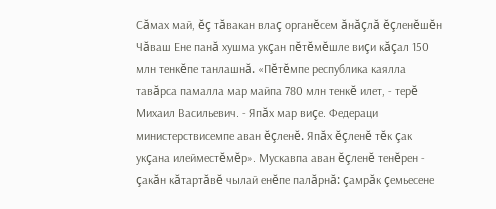Сăмах май, ĕç тăвакан влаç органĕсем ăнăçлă ĕçленĕшĕн Чăваш Ене панă хушма укçан пĕтĕмĕшле виçи кăçал 150 млн тенкĕпе танлашнă. «Пĕтĕмпе республика каялла тавăрса памалла мар майпа 780 млн тенкĕ илет, - терĕ Михаил Васильевич. - Япăх мар виçе. Федераци министерствисемпе аван ĕçленĕ. Япăх ĕçленĕ тĕк çак укçана илейместĕмĕр». Мускавпа аван ĕçленĕ тенĕрен - çакăн кăтартăвĕ чылай енĕпе палăрнă: çамрăк çемьесене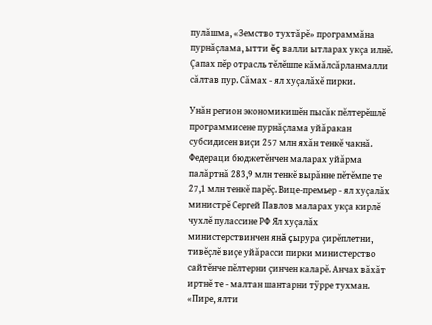пулăшма, «Земство тухтăрĕ» программăна пурнăçлама, ытти ĕç валли ытларах укçа илнĕ. Çапах пĕр отрасль тĕлĕшпе кăмăлсăрланмалли сăлтав пур. Сăмах - ял хуçалăхĕ пирки.

Унăн регион экономикишĕн пысăк пĕлтерĕшлĕ программисене пурнăçлама уйăракан субсидисен виçи 257 млн яхăн тенкĕ чакнă. Федераци бюджетĕнчен маларах уйăрма палăртнă 283,9 млн тенкĕ вырăнне пĕтĕмпе те 27,1 млн тенкĕ парĕç. Вице-премьер - ял хуçалăх министрĕ Сергей Павлов маларах укçа кирлĕ чухлĕ пулассине РФ Ял хуçалăх министерствинчен янă çырура çирĕплетни, тивĕçлĕ виçе уйăрасси пирки министерство сайтĕнче пĕлтерни çинчен каларĕ. Анчах вăхăт иртнĕ те - малтан шантарни тÿрре тухман. «Пире, ялти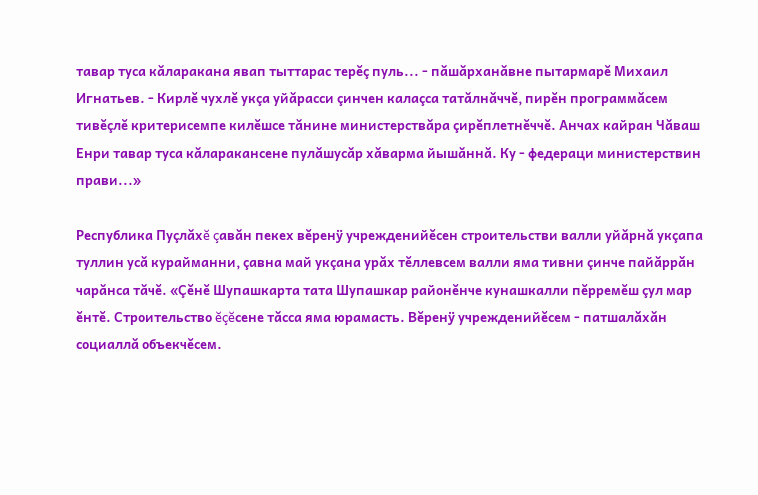тавар туса кăларакана явап тыттарас терĕç пуль... - пăшăрханăвне пытармарĕ Михаил Игнатьев. - Кирлĕ чухлĕ укçа уйăрасси çинчен калаçса татăлнăччĕ, пирĕн программăсем тивĕçлĕ критерисемпе килĕшсе тăнине министерствăра çирĕплетнĕччĕ. Анчах кайран Чăваш Енри тавар туса кăларакансене пулăшусăр хăварма йышăннă. Ку - федераци министерствин прави...»

Республика Пуçлăхĕ çавăн пекех вĕренÿ учрежденийĕсен строительстви валли уйăрнă укçапа туллин усă курайманни, çавна май укçана урăх тĕллевсем валли яма тивни çинче пайăррăн чарăнса тăчĕ. «Çĕнĕ Шупашкарта тата Шупашкар районĕнче кунашкалли пĕрремĕш çул мар ĕнтĕ. Строительство ĕçĕсене тăсса яма юрамасть. Вĕренÿ учрежденийĕсем - патшалăхăн социаллă объекчĕсем.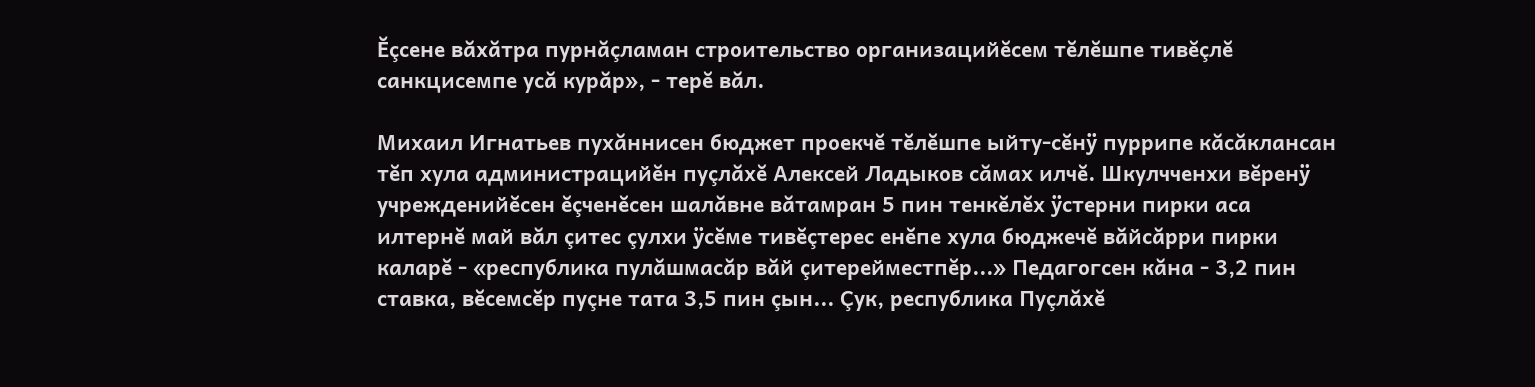Ĕçсене вăхăтра пурнăçламан строительство организацийĕсем тĕлĕшпе тивĕçлĕ санкцисемпе усă курăр», - терĕ вăл.

Михаил Игнатьев пухăннисен бюджет проекчĕ тĕлĕшпе ыйту-сĕнÿ пуррипе кăсăклансан тĕп хула администрацийĕн пуçлăхĕ Алексей Ладыков сăмах илчĕ. Шкулчченхи вĕренÿ учрежденийĕсен ĕçченĕсен шалăвне вăтамран 5 пин тенкĕлĕх ÿстерни пирки аса илтернĕ май вăл çитес çулхи ÿсĕме тивĕçтерес енĕпе хула бюджечĕ вăйсăрри пирки каларĕ - «республика пулăшмасăр вăй çитерейместпĕр...» Педагогсен кăна - 3,2 пин ставка, вĕсемсĕр пуçне тата 3,5 пин çын... Çук, республика Пуçлăхĕ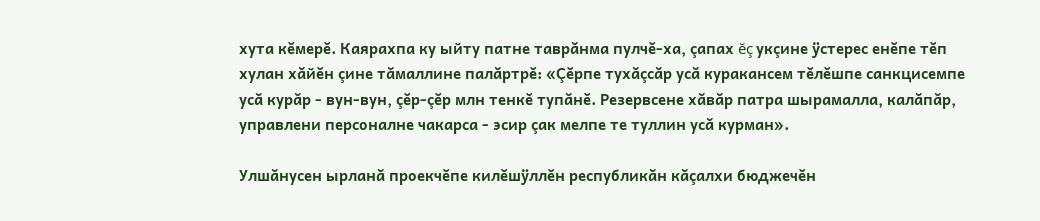хута кĕмерĕ. Каярахпа ку ыйту патне таврăнма пулчĕ-ха, çапах ĕç укçине ÿстерес енĕпе тĕп хулан хăйĕн çине тăмаллине палăртрĕ: «Çĕрпе тухăçсăр усă куракансем тĕлĕшпе санкцисемпе усă курăр - вун-вун, çĕр-çĕр млн тенкĕ тупăнĕ. Резервсене хăвăр патра шырамалла, калăпăр, управлени персоналне чакарса - эсир çак мелпе те туллин усă курман».

Улшăнусен ырланă проекчĕпе килĕшÿллĕн республикăн кăçалхи бюджечĕн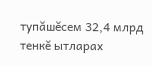тупăшĕсем 32,4 млрд тенкĕ ытларах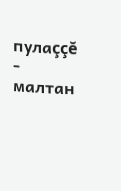пулаççĕ - малтан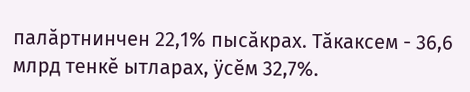палăртнинчен 22,1% пысăкрах. Тăкаксем - 36,6 млрд тенкĕ ытларах, ÿсĕм 32,7%.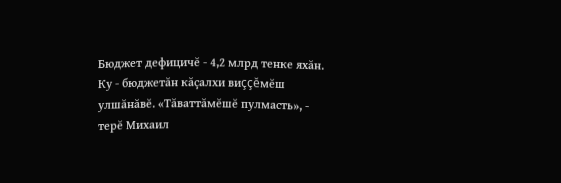Бюджет дефицичĕ - 4,2 млрд тенке яхăн. Ку - бюджетăн кăçалхи виççĕмĕш улшăнăвĕ. «Тăваттăмĕшĕ пулмасть», - терĕ Михаил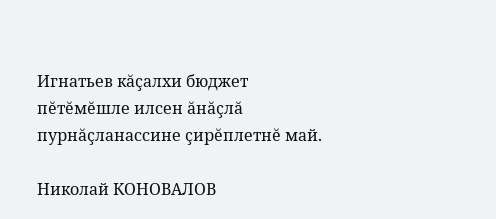Игнатьев кăçалхи бюджет пĕтĕмĕшле илсен ăнăçлă пурнăçланассине çирĕплетнĕ май.

Николай КОНОВАЛОВ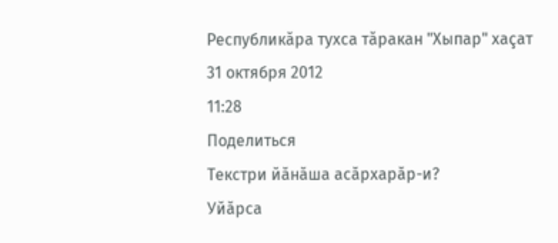Республикăра тухса тăракан "Хыпар" хаçат
31 октября 2012
11:28
Поделиться
Текстри йӑнӑша асӑрхарӑр-и?
Уйӑрса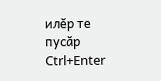илӗр те пусӑр Ctrl+Enter